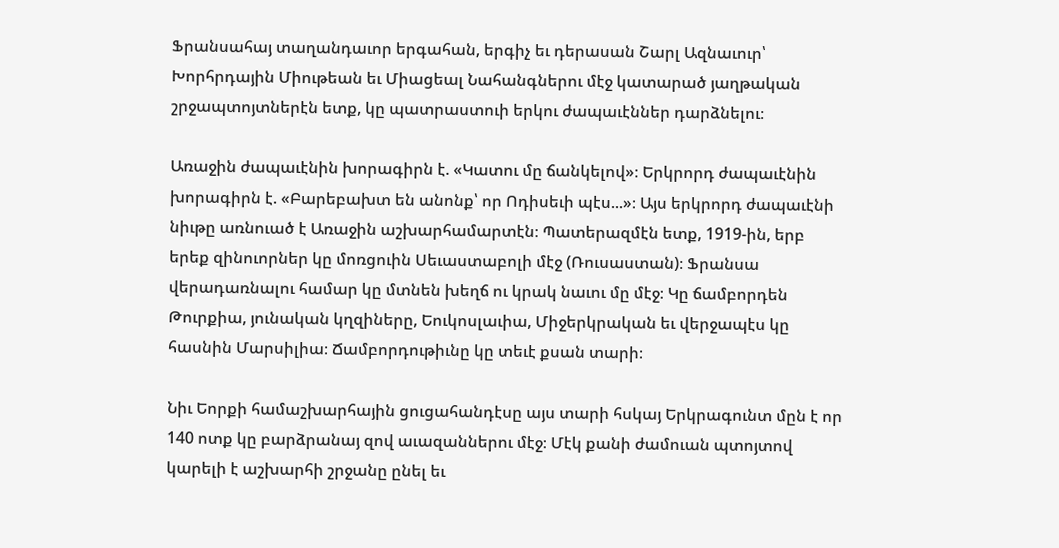Ֆրանսահայ տաղանդաւոր երգահան, երգիչ եւ դերասան Շարլ Ազնաւուր՝ Խորհրդային Միութեան եւ Միացեալ Նահանգներու մէջ կատարած յաղթական շրջապտոյտներէն ետք, կը պատրաստուի երկու ժապաւէններ դարձնելու։

Առաջին ժապաւէնին խորագիրն է. «Կատու մը ճանկելով»։ Երկրորդ ժապաւէնին խորագիրն է. «Բարեբախտ են անոնք՝ որ Ոդիսեւի պէս...»։ Այս երկրորդ ժապաւէնի նիւթը առնուած է Առաջին աշխարհամարտէն։ Պատերազմէն ետք, 1919-ին, երբ երեք զինուորներ կը մոռցուին Սեւաստաբոլի մէջ (Ռուսաստան)։ Ֆրանսա վերադառնալու համար կը մտնեն խեղճ ու կրակ նաւու մը մէջ։ Կը ճամբորդեն Թուրքիա, յունական կղզիները, Եուկոսլաւիա, Միջերկրական եւ վերջապէս կը հասնին Մարսիլիա։ Ճամբորդութիւնը կը տեւէ քսան տարի։

Նիւ Եորքի համաշխարհային ցուցահանդէսը այս տարի հսկայ Երկրագունտ մըն է որ 140 ոտք կը բարձրանայ զով աւազաններու մէջ։ Մէկ քանի ժամուան պտոյտով կարելի է աշխարհի շրջանը ընել եւ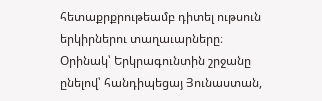հետաքրքրութեամբ դիտել ութսուն երկիրներու տաղաւարները։ Օրինակ՝ Երկրագունտին շրջանը ընելով՝ հանդիպեցայ Յունաստան,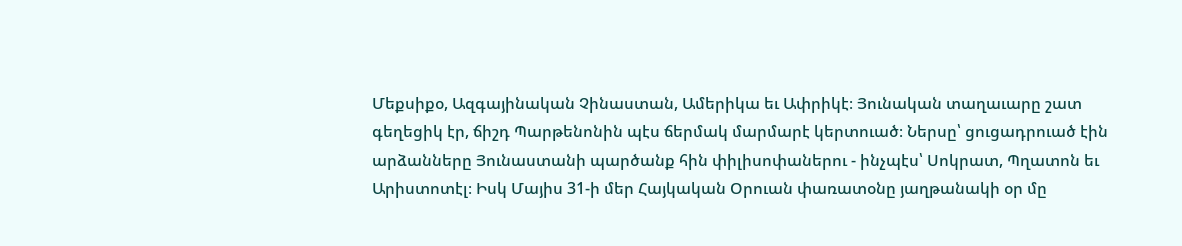Մեքսիքօ, Ազգայինական Չինաստան, Ամերիկա եւ Ափրիկէ։ Յունական տաղաւարը շատ գեղեցիկ էր, ճիշդ Պարթենոնին պէս ճերմակ մարմարէ կերտուած։ Ներսը՝ ցուցադրուած էին արձանները Յունաստանի պարծանք հին փիլիսոփաներու - ինչպէս՝ Սոկրատ, Պղատոն եւ Արիստոտէլ։ Իսկ Մայիս 31-ի մեր Հայկական Օրուան փառատօնը յաղթանակի օր մը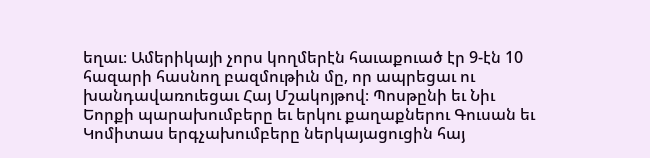եղաւ։ Ամերիկայի չորս կողմերէն հաւաքուած էր 9-էն 10 հազարի հասնող բազմութիւն մը, որ ապրեցաւ ու խանդավառուեցաւ Հայ Մշակոյթով։ Պոսթընի եւ Նիւ Եորքի պարախումբերը եւ երկու քաղաքներու Գուսան եւ Կոմիտաս երգչախումբերը ներկայացուցին հայ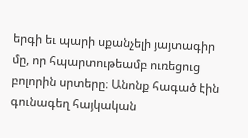երգի եւ պարի սքանչելի յայտագիր մը, որ հպարտութեամբ ուռեցուց բոլորին սրտերը։ Անոնք հագած էին գունագեղ հայկական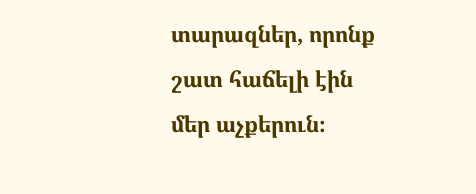տարազներ, որոնք շատ հաճելի էին մեր աչքերուն։